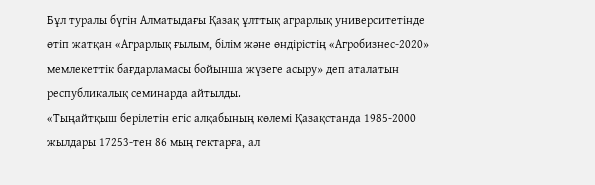Бұл туралы бүгін Алматыдағы Қазақ ұлттық аграрлық университетінде өтіп жатқан «Аграрлық ғылым, білім және өндірістің «Агробизнес-2020» мемлекеттік бағдарламасы бойынша жүзеге асыру» деп аталатын республикалық семинарда айтылды.
«Тыңайтқыш берілетін егіс алқабының көлемі Қазақстанда 1985-2000 жылдары 17253-тен 86 мың гектарға, ал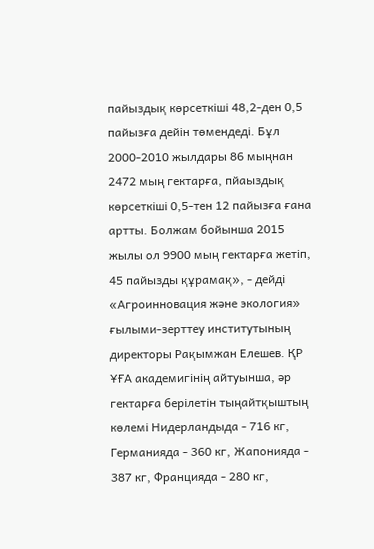пайыздық көрсеткіші 48,2-ден 0,5 пайызға дейін төмендеді. Бұл 2000-2010 жылдары 86 мыңнан 2472 мың гектарға, пйаыздық көрсеткіші 0,5-тен 12 пайызға ғана артты. Болжам бойынша 2015 жылы ол 9900 мың гектарға жетіп, 45 пайызды құрамақ», - дейді «Агроинновация және экология» ғылыми-зерттеу институтының директоры Рақымжан Елешев. ҚР ҰҒА академигінің айтуынша, әр гектарға берілетін тыңайтқыштың көлемі Нидерландыда - 716 кг, Германияда - 360 кг, Жапонияда - 387 кг, Францияда - 280 кг,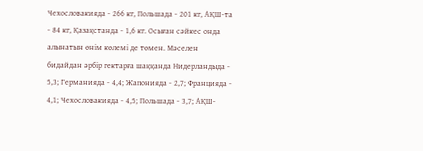Чехословакияда - 266 кг, Польшада - 201 кг, АҚШ-та - 84 кг, Қазақстанда - 1,6 кг. Осыған сәйкес онда алынатын өнім көлемі де төмен. Мәселен бидайдан әрбір гектарға шаққанда Нидерландыда - 5,3; Германияда - 4,4; Жапонияда - 2,7; Францияда - 4,1; Чехословакияда - 4,5; Польшада - 3,7; АҚШ-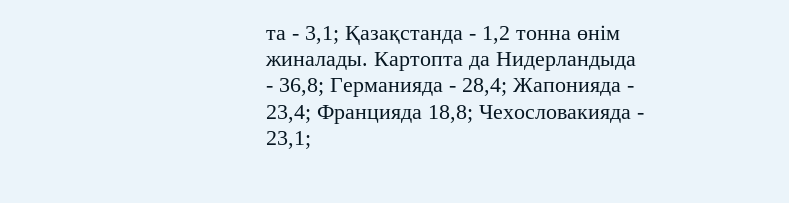та - 3,1; Қазақстанда - 1,2 тонна өнім жиналады. Картопта да Нидерландыда - 36,8; Германияда - 28,4; Жапонияда - 23,4; Францияда 18,8; Чехословакияда - 23,1;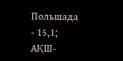Польшада - 15,1; АҚШ-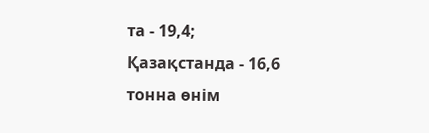та - 19,4; Қазақстанда - 16,6 тонна өнім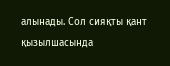алынады. Сол сияқты қант қызылшасында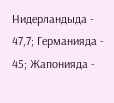Нидерландыда - 47,7; Германияда - 45; Жапонияда -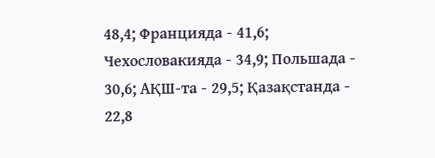48,4; Францияда - 41,6; Чехословакияда - 34,9; Польшада - 30,6; АҚШ-та - 29,5; Қазақстанда - 22,8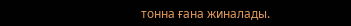тонна ғана жиналады.